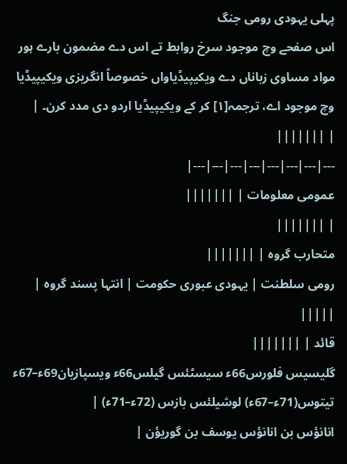پہلی یہودی رومی جنگ
اس صفحے وچ موجود سرخ روابط تے اس دے مضمون بارے ہور مواد مساوی زباناں دے ویکیپیڈیاواں خصوصاً انگریزی ویکیپیڈیا وچ موجود اے، ترجمہ[۱] کر کے ویکیپیڈیا اردو دی مدد کرن۔ |
| |||||||
---|---|---|---|---|---|---|---|
عمومی معلومات | |||||||
| |||||||
متحارب گروہ | |||||||
رومی سلطنت | یہودی عبوری حکومت | انتہا پسند گروہ | |||||
قائد | |||||||
گلیسیس فلورس66ء سیسٹئس گیلس66ء ویسپازیان69ء–67ء تیتوس(71ء–67ء) لوشیلئس بازس (72ء–71ء) |
انانؤس بن انانؤس یوسف بن گوریؤن |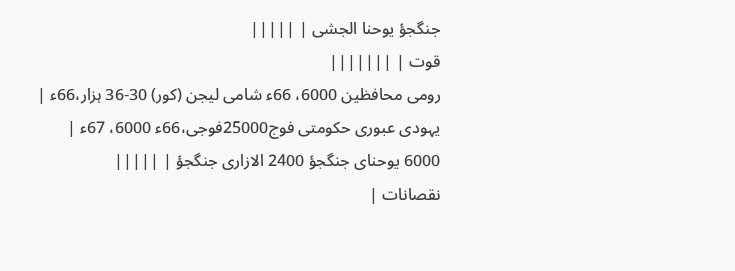جنگجؤ یوحنا الجشی | |||||
قوت | |||||||
رومی محافظین 6000، 66ء شامی لیجن (کور) 30-36 ہزار،66ء |
یہودی عبوری حکومتی فوج25000فوجی،66ء 6000، 67ء |
6000 یوحنای جنگجؤ 2400 الازاری جنگجؤ | |||||
نقصانات |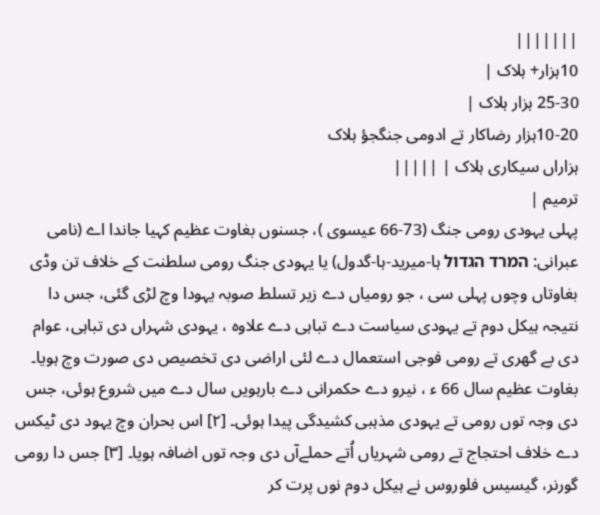|||||||
10ہزار+ ہلاک |
25-30 ہزار ہلاک |
10-20ہزار رضاکار تے ادومی جنگجؤ ہلاک
ہزاراں سیکاری ہلاک | |||||
ترمیم |
پہلی یہودی رومی جنگ (73-66 عیسوی )، جسنوں بغاوت عظیم کہیا جاندا اے (نامی عبرانی: המרד הגדול ہا-میرید-ہا-گدول) یا یہودی جنگ رومی سلطنت کے خلاف تن وڈی بغاوتاں وچوں پہلی سی ، جو رومیاں دے زیر تسلط صوبہ یہودا وچ لڑی گئی، جس دا نتیجہ ہیکل دوم تے یہودی سیاست دے تباہی دے علاوہ ، یہودی شہراں دی تباہی، عوام دی بے گھری تے رومی فوجی استعمال دے لئی اراضی دی تخصیص دی صورت وچ ہويا۔
بغاوت عظیم سال 66 ء ، نیرو دے حکمرانی دے بارہويں سال دے ميں شروع ہوئی، جس دی وجہ توں رومی تے یہودی مذہبی کشیدگی پیدا ہوئی۔ [۲] اس بحران وچ یہود دی ٹیکس دے خلاف احتجاج تے رومی شہریاں اُتے حملےآں دی وجہ توں اضافہ ہويا۔ [۳] جس دا رومی گورنر، گیسیس فلوروس نے ہیکل دوم نوں پرت کر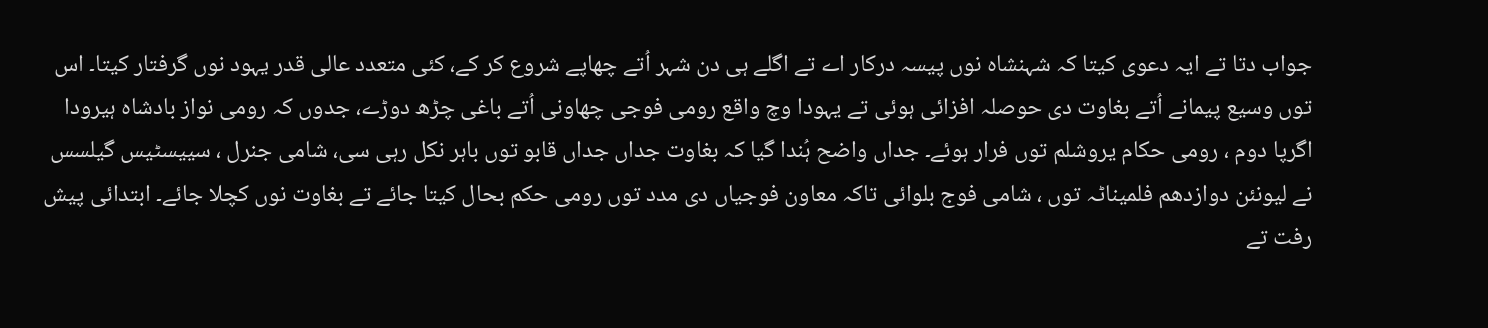جواب دتا تے ایہ دعوی کیتا کہ شہنشاہ نوں پیسہ درکار اے تے اگلے ہی دن شہر اُتے چھاپے شروع کر کے، کئی متعدد عالی قدر یہود نوں گرفتار کیتا۔ اس توں وسیع پیمانے اُتے بغاوت دی حوصلہ افزائی ہوئی تے یہودا وچ واقع رومی فوجی چھاونی اُتے باغی چڑھ دوڑے، جدوں کہ رومی نواز بادشاہ ہیرودا اگرپا دوم ، رومی حکام یروشلم توں فرار ہوئے۔ جداں واضح ہُندا گیا کہ بغاوت جداں جداں قابو توں باہر نکل رہی سی، شامی جنرل ، سییسٹیس گیلسس نے لیونئن دوازدهم فلمیناٹہ توں ، شامی فوج بلوائی تاکہ معاون فوجیاں دی مدد توں رومی حکم بحال کیتا جائے تے بغاوت نوں کچلا جائے۔ ابتدائی پیش رفت تے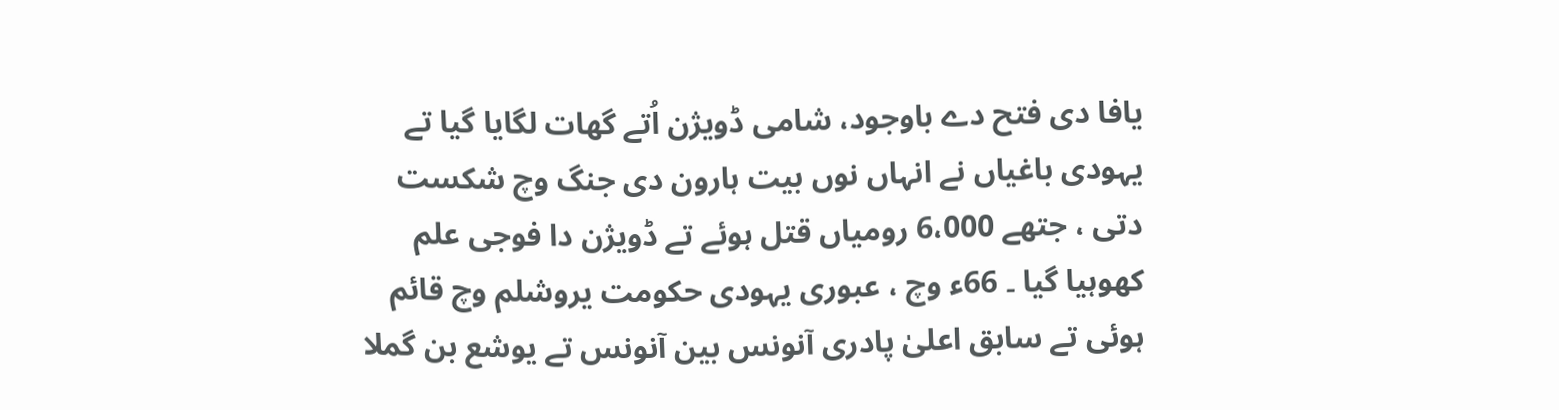یافا دی فتح دے باوجود، شامی ڈویژن اُتے گھات لگایا گیا تے یہودی باغیاں نے انہاں نوں بیت ہارون دی جنگ وچ شکست دتی ، جتھے 6،000 رومیاں قتل ہوئے تے ڈویژن دا فوجی علم کھوہیا گیا ۔ 66ء وچ ، عبوری یہودی حکومت یروشلم وچ قائم ہوئی تے سابق اعلیٰ پادری آنونس بین آنونس تے یوشع بن گملا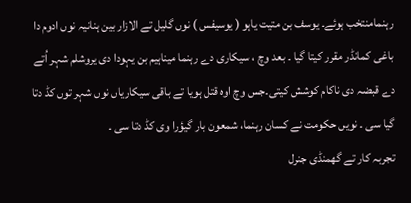رہنمامنتخب ہوئے۔ یوسف بن متیت یاہو ( یوسیفس ) نوں گلیل تے الازار بین ہنانیہ نوں ادوم دا باغی کمانڈر مقرر کیتا گیا ۔ بعد وچ ، سیکاری دے رہنما میناہیم بن یہودا دی یروشلم شہر اُتے دے قبضہ دی ناکام کوشش کيتی۔جس وچ اوہ قتل ہويا تے باقی سیکاریاں نوں شہر توں کڈ دتا گیا سی ۔ نويں حکومت نے کسان رہنما، شمعون بار گیؤرا وی کڈ دتا سی ۔
تجربہ کار تے گھمنڈی جنرل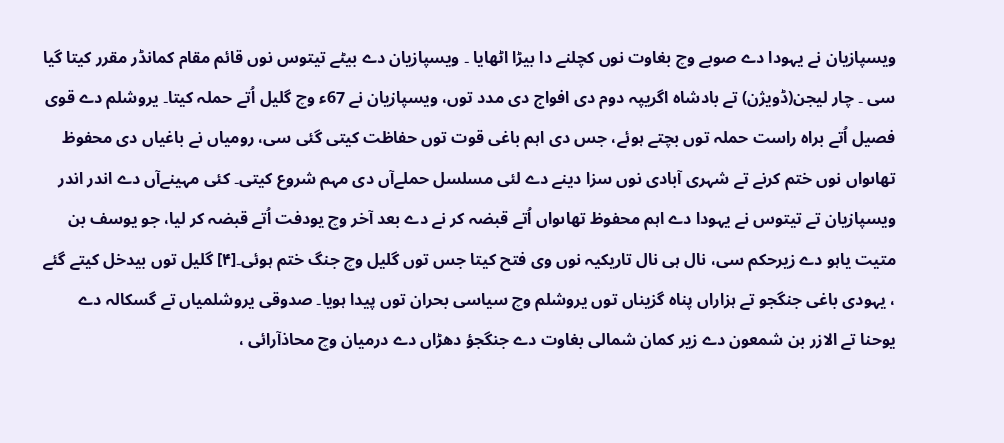ویسپازیان نے یہودا دے صوبے وچ بغاوت نوں کچلنے دا بیڑا اٹھایا ۔ ویسپازیان دے بیٹے تیتوس نوں قائم مقام کمانڈر مقرر کیتا گیا سی ۔ چار لیجن(ڈویژن) تے بادشاہ اگریپہ دوم دی افواج دی مدد توں، ویسپازیان نے 67ء وچ گلیل اُتے حملہ کیتا۔ یروشلم دے قوی فصیل اُتے براہ راست حملہ توں بچتے ہوئے، جس دی اہم باغی قوت توں حفاظت کيتی گئی سی، رومیاں نے باغیاں دی محفوظ تھاںواں نوں ختم کرنے تے شہری آبادی نوں سزا دینے دے لئی مسلسل حملےآں دی مہم شروع کيتی۔ کئی مہینےآں دے اندر اندر ویسپازیان تے تیتوس نے یہودا دے اہم محفوظ تھاںواں اُتے قبضہ کر نے دے بعد آخر وچ یودفت اُتے قبضہ کر ليا، جو یوسف بن متیت یاہو دے زیرحکم سی، نال ہی نال تاریکیہ نوں وی فتح کیتا جس توں گلیل وچ جنگ ختم ہوئی۔[۴] گلیل توں بیدخل کیتے گئے ، یہودی باغی جنگجو تے ہزاراں پناہ گزیناں توں یروشلم وچ سیاسی بحران توں پیدا ہويا۔ صدوقی یروشلمیاں تے گسکالہ دے یوحنا تے الازر بن شمعون دے زیر کمان شمالی بغاوت دے جنگجؤ دھڑاں دے درمیان وچ محاذآرائی ،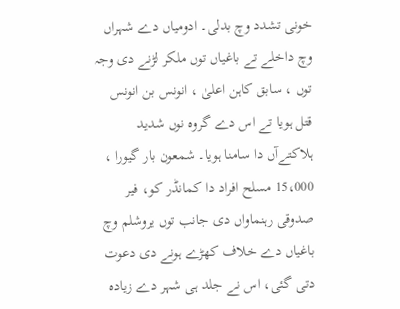خونی تشدد وچ بدلی۔ ادومیاں دے شہراں وچ داخلے تے باغیاں توں ملکر لڑنے دی وجہ توں ، سابق کاہن اعلیٰ ، انونس بن انونس قتل ہويا تے اس دے گروہ نوں شدید ہلاکتےآں دا سامنا ہويا۔ شمعون بار گیورا ، 15،000 مسلح افراد دا کمانڈر کو، فیر صدوقی رہنماواں دی جانب توں یروشلم وچ باغیاں دے خلاف کھڑے ہونے دی دعوت دتی گئی، اس نے جلد ہی شہر دے زیادہ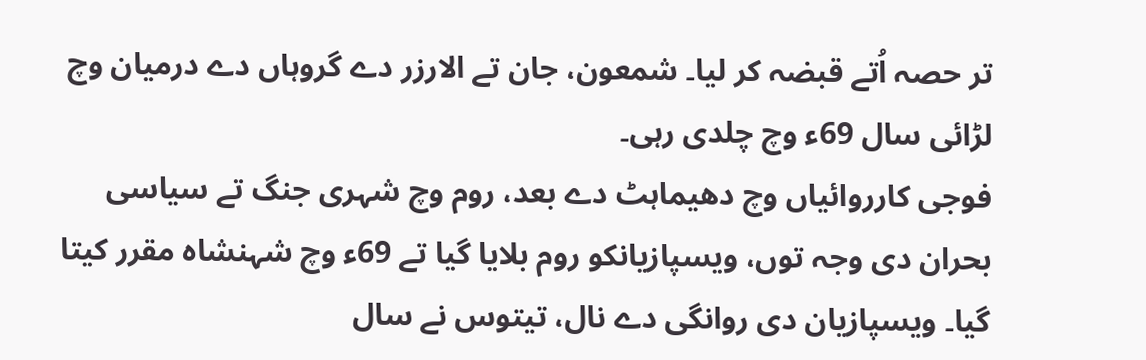تر حصہ اُتے قبضہ کر ليا۔ شمعون، جان تے الارزر دے گروہاں دے درمیان وچ لڑائی سال 69ء وچ چلدی رہی۔
فوجی کارروائیاں وچ دھیماہٹ دے بعد، روم وچ شہری جنگ تے سیاسی بحران دی وجہ توں، ویسپازیانکو روم بلايا گیا تے 69ء وچ شہنشاہ مقرر کیتا گیا۔ ویسپازیان دی روانگی دے نال، تیتوس نے سال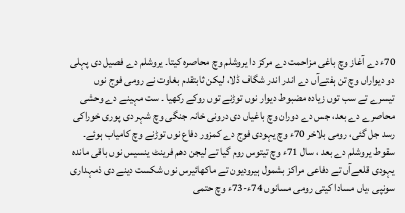70ء دے آغاز وچ باغی مزاحمت دے مرکز دا یروشلم وچ محاصرہ کیتا۔ یروشلم دے فصیل دی پہلی دو دیواراں وچ تن ہفتےآں دے اندر اندر شگاف ڈلا، لیکن ثابتقدم بغاوت نے رومی فوج نوں تیسرے تے سب توں زیادہ مضبوط دیوار نوں توڑنے توں روکے رکھیا ۔ ست مہینے دے وحشی محاصرے دے بعد، جس دے دوران وچ باغیاں دی درونی خانہ جنگی وچ شہر دی پوری خوراکی رسد جل گئی، رومی بلاخر 70ء وچ یہودی فوج دے کمزور دفاع نوں توڑنے وچ کامیاب ہوئے۔ سقوط یروشلم دے بعد ، سال 71ء وچ تیتوس روم گیا تے لیجن دھم فرینٹ ینسیس نوں باقی ماندہ یہودی قلعےآں تے دفاعی مراکز بشمول ہیرودیون تے ماکھائیرس نوں شکست دینے دی ذمہداری سونپی ،یاں مسادا کيتی رومی مسانوں 74ء-73ء وچ حتمی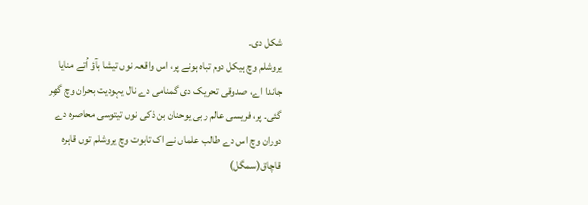شکل دی۔
یروشلم وچ ہیکل دوم تباہ ہونے پر، اس واقعہ نوں تیشا بآؤ اُتے منایا جاندا اے، صدوقی تحریک دی گمنامی دے نال یہودیت بحران وچ گھِر گئی۔ پر، فریسی عالم ربی یوحنان بن ذکی نوں تیتوسی محاصرہ دے دوران وچ اس دے طالب علماں نے اک تابوت وچ یروشلم توں قاہرہ قاچاق(سمگل)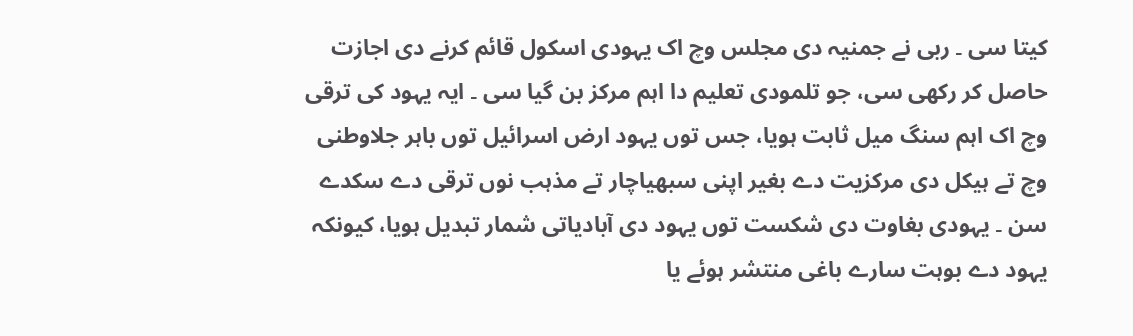کیتا سی ۔ ربی نے جمنیہ دی مجلس وچ اک یہودی اسکول قائم کرنے دی اجازت حاصل کر رکھی سی، جو تلمودی تعلیم دا اہم مرکز بن گیا سی ۔ ایہ یہود کی ترقی وچ اک اہم سنگ میل ثابت ہويا، جس توں یہود ارض اسرائیل توں باہر جلاوطنی وچ تے ہیکل دی مرکزیت دے بغیر اپنی سبھیاچار تے مذہب نوں ترقی دے سکدے سن ۔ یہودی بغاوت دی شکست توں یہود دی آبادیاتی شمار تبدیل ہويا، کیونکہ یہود دے بوہت سارے باغی منتشر ہوئے یا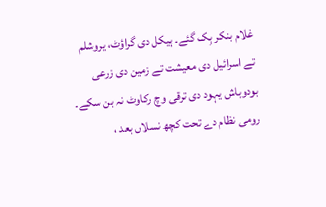غلام بنکر بِک گئے۔ ہیکل دی گراؤٹ، یروشلم تے اسرائیل دی معیشت تے زمین دی زرعی بودوباش یہود دی ترقی وچ رکاوٹ نہ بن سکے۔ رومی نظام دے تحت کچھ نسلاں بعد ،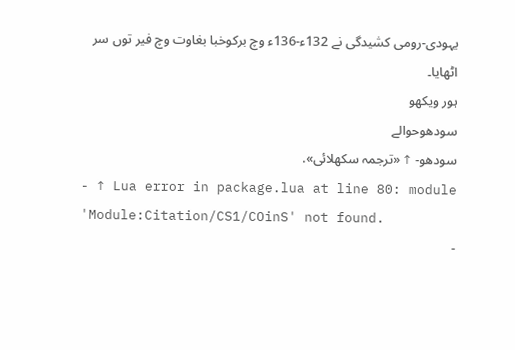یہودی-رومی کشیدگی نے 132ء-136ء وچ برکوخبا بغاوت وچ فیر توں سر اٹھایا۔
ہور ویکھو
سودھوحوالے
سودھو- ↑ «ترجمہ سکھلائی».
- ↑ Lua error in package.lua at line 80: module 'Module:Citation/CS1/COinS' not found.
-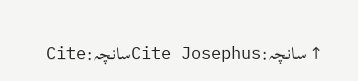↑ سانچہ:Cite Josephusسانچہ:Cite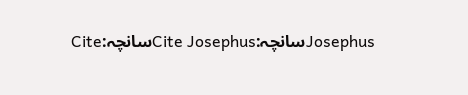Josephusسانچہ:Cite Josephusسانچہ:Cite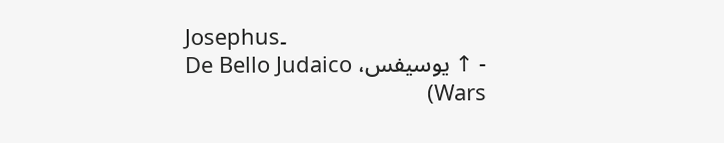Josephus۔
- ↑ یوسیفس، De Bello Judaico (Wars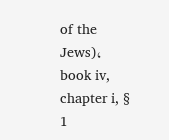of the Jews)، book iv, chapter i, § 1